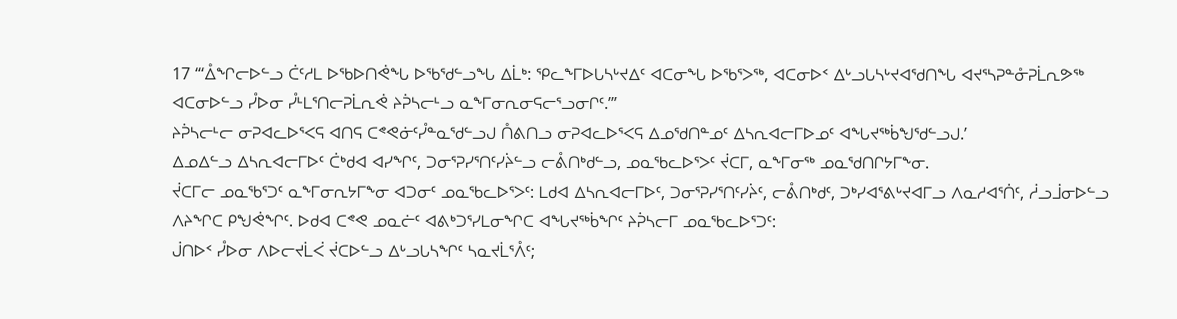17 “‘ᐂᖏᓕᐅᓪᓗ ᑖᑦᓱᒪ ᐅᖃᐅᑎᕚᖓ ᐅᖃᖁᓪᓗᖓ ᐃᒫᒃ: ᕿᓚᖕᒥᐅᒐᓴᒡᔪᐃᑦ ᐊᑕᓂᖓ ᐅᖃᕐᐳᖅ, ᐊᑕᓂᐅᑉ ᐃᒡᓗᒐᓴᒡᔪᐊᖁᑎᖓ ᐊᔪᕐᓴᕈᓐᓁᕈᒫᕆᕗᖅ ᐊᑕᓂᐅᓪᓗ ᓮᐅᓂ ᓮᒻᒪᕐᑎᓕᕈᒫᕆᕚ ᔨᕉᓴᓕᒻᓗ ᓇᖕᒥᓂᕆᓂᕋᓕᕐᓗᓂᒋᑦ.’”
ᔨᕉᓴᓕᒻᓕ ᓂᕈᐊᓚᐅᕐᐸᕋ ᐊᑎᕋ ᑕᕝᕙᓃᑦᓮᓐᓇᖁᓪᓗᒍ ᑍᕕᑎᓗ ᓂᕈᐊᓚᐅᕐᐸᕋ ᐃᓄᖁᑎᓐᓄᑦ ᐃᓴᕆᐊᓕᒥᐅᓄᑦ ᐊᖓᔪᖅᑳᖑᖁᓪᓗᒍ.’
ᐃᓄᐃᓪᓗ ᐃᓴᕆᐊᓕᒥᐅᑦ ᑖᒃᑯᐊ ᐊᓯᖏᑦ, ᑐᓂᕐᕈᓯᕐᑎᑦᓯᔩᓪᓗ ᓕᕔᑎᒃᑯᓪᓗ, ᓄᓇᖃᓚᐅᕐᐳᑦ ᔫᑕᒥ, ᓇᖕᒥᓂᖅ ᓄᓇᖁᑎᒋᔭᒥᖕᓂ.
ᔫᑕᒥᓕ ᓄᓇᖃᕐᑐᑦ ᓇᖕᒥᓂᕆᔭᒥᖕᓂ ᐊᑐᓂᑦ ᓄᓇᖃᓚᐅᕐᐳᑦ: ᒪᑯᐊ ᐃᓴᕆᐊᓕᒥᐅᑦ, ᑐᓂᕐᕈᓯᕐᑎᑦᓯᔩᑦ, ᓕᕔᑎᒃᑯᑦ, ᑐᒃᓯᐊᕐᕕᒡᔪᐊᒥᓗ ᐱᓇᓱᐊᕐᑏᑦ, ᓲᓗᒨᓂᐅᓪᓗ ᐱᔨᖏᑕ ᑭᖑᕚᖏᑦ. ᐅᑯᐊ ᑕᕝᕙ ᓄᓇᓖᑦ ᐊᕕᒃᑐᕐᓯᒪᓂᖏᑕ ᐊᖓᔪᖅᑳᖏᑦ ᔨᕉᓴᓕᒥ ᓄᓇᖃᓚᐅᕐᑐᑦ:
ᒎᑎᐅᑉ ᓮᐅᓂ ᐱᐅᓕᔪᒫᐹ ᔫᑕᐅᓪᓗ ᐃᒡᓗᒐᓴᖏᑦ ᓴᓇᔪᒫᕐᐰᑦ;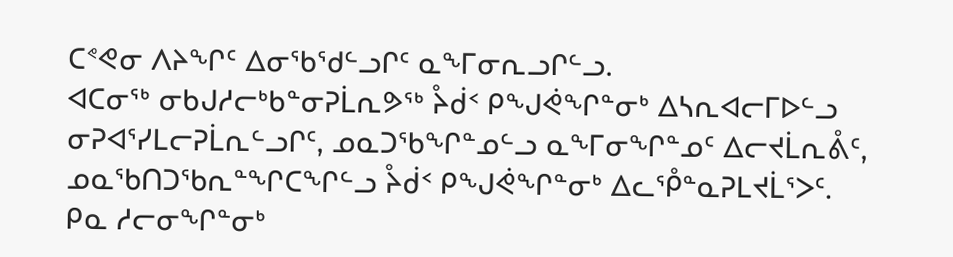ᑕᕝᕙᓂ ᐱᔨᖏᑦ ᐃᓂᖃᖁᓪᓗᒋᑦ ᓇᖕᒥᓂᕆᓗᒋᓪᓗ.
ᐊᑕᓂᖅ ᓂᑲᒍᓱᓕᒃᑲᓐᓂᕈᒫᕆᕗᖅ ᔧᑰᑉ ᑭᖑᕚᖏᓐᓂᒃ ᐃᓴᕆᐊᓕᒥᐅᓪᓗ ᓂᕈᐊᕐᓯᒪᓕᕈᒫᕆᓪᓗᒋᑦ, ᓄᓇᑐᖃᖏᓐᓄᓪᓗ ᓇᖕᒥᓂᖏᓐᓄᑦ ᐃᓕᔪᒫᕆᕔᑦ, ᓄᓇᖃᑎᑐᖃᕆᓐᖏᑕᖏᓪᓗ ᔧᑰᑉ ᑭᖑᕚᖏᓐᓂᒃ ᐃᓚᕾᓐᓇᕈᒪᔪᒫᕐᐳᑦ.
ᑭᓇ ᓱᓕᓂᖏᓐᓂᒃ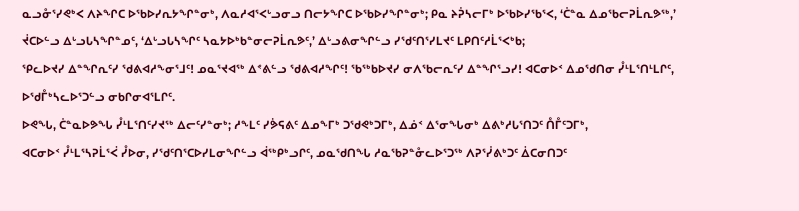ᓇᓗᓁᕐᓯᕙᒃᐸ ᐱᔨᖏᑕ ᐅᖃᐅᓯᕆᔭᖏᓐᓂᒃ, ᐱᓇᓱᐊᕐᐸᒡᓗᓂᓗ ᑎᓕᔭᖏᑕ ᐅᖃᐅᓯᖏᓐᓂᒃ; ᑭᓇ ᔨᕉᓴᓕᒥᒃ ᐅᖃᐅᓯᖃᕐᐸ, ‘ᑖᓐᓇ ᐃᓄᖃᓕᕈᒫᕆᕗᖅ,’ ᔫᑕᐅᓪᓗ ᐃᒡᓗᒐᓴᖏᓐᓄᑦ, ‘ᐃᒡᓗᒐᓴᖏᑦ ᓴᓇᔭᐅᒃᑲᓐᓂᓕᕈᒫᕆᕗᑦ,’ ᐃᒡᓗᕕᓂᖏᓪᓗ ᓯᖁᑦᑎᕐᓯᒪᔪᑦ ᒪᑭᑎᑦᓱᒫᕐᐸᒃᑲ;
ᕿᓚᐅᔪᓯ ᐃᓐᖏᕆᑦᓯ ᖁᕕᐊᓱᖕᓂᕐᒧᑦ! ᓄᓇᕐᔪᐊᖅ ᐃᕝᕕᓪᓗ ᖁᕕᐊᓱᖏᑦ! ᖃᖅᑲᐅᔪᓯ ᓂᐱᖃᓕᕆᑦᓯ ᐃᓐᖏᕐᓗᓯ! ᐊᑕᓂᐅᑉ ᐃᓄᖁᑎᓂ ᓮᒻᒪᕐᑎᒻᒪᒋᑦ, ᐅᖁᒤᒃᓴᓚᐅᕐᑐᓪᓗ ᓂᑲᒋᓂᐊᕐᒪᒋᑦ.
ᐅᕙᖓ, ᑖᓐᓇᐅᕗᖓ ᓮᒻᒪᕐᑎᑦᓯᔪᖅ ᐃᓕᑦᓯᓐᓂᒃ; ᓱᖕᒪᑦ ᓯᕘᕋᕕᑦ ᐃᓄᖕᒥᒃ ᑐᖁᕙᒃᑐᒥᒃ, ᐃᓅᑉ ᐃᕐᓂᖓᓂᒃ ᐃᕕᒃᓱᒐᕐᑎᑐᑦ ᑍᒤᑦᑐᒥᒃ,
ᐊᑕᓂᐅᑉ ᓮᒻᒪᕐᓴᕈᒫᕐᐹ ᓮᐅᓂ, ᓯᖁᑦᑎᕐᑕᐅᓯᒪᓂᖏᓪᓗ ᐋᖅᑭᒃᓗᒋᑦ, ᓄᓇᖁᑎᖓ ᓱᓇᖃᕈᓐᓁᓚᐅᕐᑐᖅ ᐱᕈᕐᓰᕕᒃᑐᑦ ᐄᑕᓂᑎᑐᑦ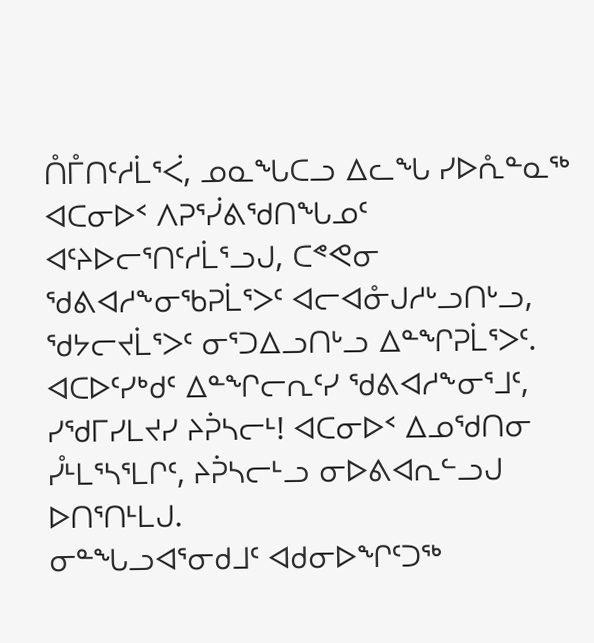ᑍᒤᑎᑦᓱᒫᕐᐹ, ᓄᓇᖓᑕᓗ ᐃᓚᖓ ᓯᐅᕅᓐᓇᖅ ᐊᑕᓂᐅᑉ ᐱᕈᕐᓰᕕᖁᑎᖓᓄᑦ ᐊᑦᔨᐅᓕᕐᑎᑦᓱᒫᕐᓗᒍ, ᑕᕝᕙᓂ ᖁᕕᐊᓱᖕᓂᖃᕈᒫᕐᐳᑦ ᐊᓕᐊᓁᒍᓱᒡᓗᑎᒡᓗ, ᖁᔭᓕᔪᒫᕐᐳᑦ ᓂᕐᑐᐃᓗᑎᒡᓗ ᐃᓐᖏᕈᒫᕐᐳᑦ.
ᐊᑕᐅᑦᓯᒃᑯᑦ ᐃᓐᖏᓕᕆᑦᓯ ᖁᕕᐊᓱᖕᓂᕐᒧᑦ, ᓯᖁᒥᓯᒪᔪᓯ ᔨᕉᓴᓕᒻ! ᐊᑕᓂᐅᑉ ᐃᓄᖁᑎᓂ ᓮᒻᒪᕐᓴᕐᒪᒋᑦ, ᔨᕉᓴᓕᒻᓗ ᓂᐅᕕᐊᕆᓪᓗᒍ ᐅᑎᕐᑎᒻᒪᒍ.
ᓂᓐᖓᓗᐊᕐᓂᑯᒧᑦ ᐊᑯᓂᐅᖏᑦᑐᖅ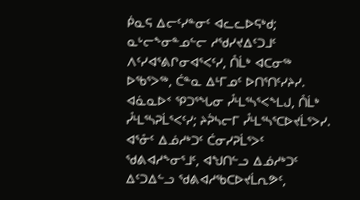ᑮᓇᕋ ᐃᓕᑦᓯᓐᓂᑦ ᐊᓚᓚᐅᕋᒃᑯ; ᓇᒡᓕᖕᓂᓐᓄᓪᓕ ᓱᖁᓯᔪᐃᑦᑐᒧᑦ ᐱᑦᓯᐊᕐᕕᒋᓂᐊᕐᐸᑦᓯ, ᑍᒫᒃ ᐊᑕᓂᖅ ᐅᖃᕐᐳᖅ, ᑖᓐᓇ ᐃᒻᒥᓄᑦ ᐅᑎᕐᑎᑦᓯᔨᓯ.
ᐊᓈᓇᐅᑉ ᕿᑐᕐᖓᓂ ᓮᒻᒪᕐᓴᕐᐸᖕᒪᒍ, ᑍᒫᒃ ᓮᒻᒪᕐᓴᕈᒫᕐᐸᑦᓯ; ᔨᕉᓴᓕᒥ ᓮᒻᒪᕐᓴᕐᑕᐅᔪᒫᕐᐳᓯ.
ᐊᕐᓁᑦ ᐃᓅᓱᒃᑐᑦ ᑖᓂᓯᕈᒫᕐᐳᑦ ᖁᕕᐊᓱᖕᓂᕐᒧᑦ, ᐊᖑᑎᓪᓗ ᐃᓅᓱᒃᑐᑦ ᐃᑦᑐᐃᓪᓗ ᖁᕕᐊᓱᖃᑕᐅᔪᒫᕆᕗᑦ,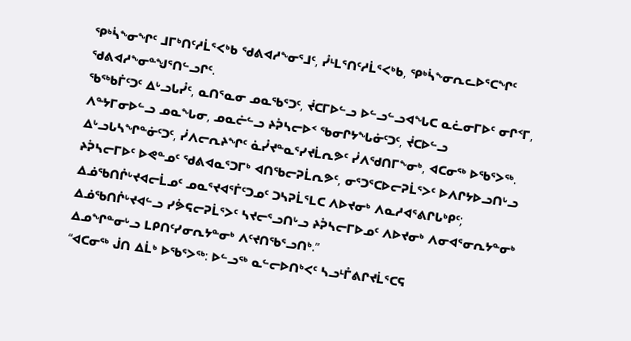ᕿᒃᓵᖕᓂᖏᑦ ᒧᒥᒃᑎᑦᓱᒫᕐᐸᒃᑲ ᖁᕕᐊᓱᖕᓂᕐᒧᑦ, ᓮᒻᒪᕐᑎᑦᓱᒫᕐᐸᒃᑲ, ᕿᒃᓵᖕᓂᕆᓚᐅᕐᑕᖏᑦ ᖁᕕᐊᓱᖕᓂᓐᖑᕐᑎᓪᓗᒋᑦ.
ᖃᖅᑲᒦᑦᑐᑦ ᐃᒡᓗᒐᓮᑦ, ᓇᑎᕐᓇᓂ ᓄᓇᖃᕐᑐᑦ, ᔫᑕᒥᐅᓪᓗ ᐅᓪᓗᓪᓗᐊᖓᑕ ᓇᓛᓂᒥᐅᑦ ᓂᒋᑉᒥ, ᐱᓐᔭᒥᓂᐅᓪᓗ ᓄᓇᖓᓂ, ᓄᓇᓖᓪᓗ ᔨᕉᓴᓕᐅᑉ ᖃᓂᒋᔭᖓᓃᑦᑐᑦ, ᔫᑕᐅᓪᓗ ᐃᒡᓗᒐᓴᖏᓐᓃᑦᑐᑦ, ᓰᐱᓕᕆᔨᖏᑦ ᓈᓮᔪᓐᓇᕐᓯᔪᒫᕆᕗᑦ ᓰᐱᖁᑎᒥᖕᓂᒃ, ᐊᑕᓂᖅ ᐅᖃᕐᐳᖅ.
ᔨᕉᓴᓕᒥᐅᑦ ᐅᕙᓐᓄᑦ ᖁᕕᐊᓇᕐᑐᒥᒃ ᐊᑎᖃᓕᕈᒫᕆᕗᑦ, ᓂᕐᑐᕐᑕᐅᓕᕈᒫᕐᐳᑦ ᐅᐱᒋᔭᐅᓗᑎᒡᓗ ᐃᓅᖃᑎᒌᒡᔪᐊᓕᒫᓄᑦ ᓄᓇᕐᔪᐊᕐᒦᑦᑐᓄᑦ ᑐᓴᕈᒫᕐᒪᑕ ᐱᐅᔪᓂᒃ ᐱᓇᓱᐊᕐᕕᒋᒐᒃᑭᑦ; ᐃᓅᖃᑎᒌᒡᔪᐊᓪᓗ ᓯᕘᕋᓕᕈᒫᕐᐳᑦ ᓴᔪᓕᕐᓗᑎᒡᓗ ᔨᕉᓴᓕᒥᐅᓄᑦ ᐱᐅᔪᓂᒃ ᐱᓂᐊᕐᓂᕆᔭᓐᓂᒃ ᐃᓄᖏᓐᓂᒡᓗ ᒪᑭᑎᑦᓯᓂᕆᔭᓐᓂᒃ ᐱᑦᔪᑎᖃᕐᓗᑎᒃ.”
“ᐊᑕᓂᖅ ᒎᑎ ᐃᒫᒃ ᐅᖃᕐᐳᖅ: ᐅᓪᓗᖅ ᓇᓪᓕᐅᑎᒃᐸᑦ ᓴᓗᒻᒤᕕᒋᔪᒫᕐᑕᕋ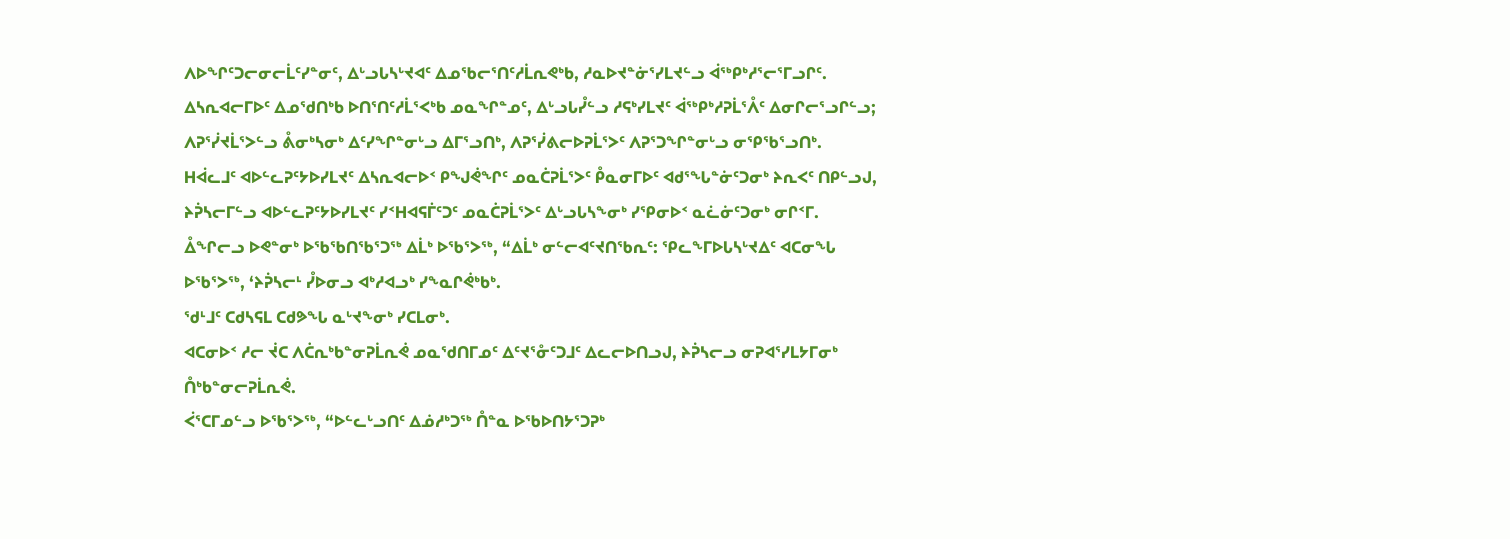ᐱᐅᖏᑦᑐᓕᓂᓕᒫᑦᓯᓐᓂᑦ, ᐃᒡᓗᒐᓴᒡᔪᐊᑦ ᐃᓄᖃᓕᕐᑎᑦᓱᒫᕆᕙᒃᑲ, ᓱᓇᐅᔪᓐᓃᕐᓯᒪᔪᓪᓗ ᐋᖅᑭᒃᓱᕐᓕᕐᒥᓗᒋᑦ.
ᐃᓴᕆᐊᓕᒥᐅᑦ ᐃᓄᖁᑎᒃᑲ ᐅᑎᕐᑎᑦᓱᒫᕐᐸᒃᑲ ᓄᓇᖏᓐᓄᑦ, ᐃᒡᓗᒐᓮᓪᓗ ᓱᕋᒃᓯᒪᔪᑦ ᐋᖅᑭᒃᓱᕈᒫᕐᐰᑦ ᐃᓂᒋᓕᕐᓗᒋᓪᓗ; ᐱᕈᕐᓰᔪᒫᕐᐳᓪᓗ ᕔᓂᒃᓴᓂᒃ ᐃᑦᓯᖏᓐᓂᒡᓗ ᐃᒥᕐᓗᑎᒃ, ᐱᕈᕐᓰᕕᓕᐅᕈᒫᕐᐳᑦ ᐱᕈᕐᑐᖏᓐᓂᒡᓗ ᓂᕿᖃᕐᓗᑎᒃ.
ᕼᐋᓚᒧᑦ ᐊᐅᓪᓚᕈᑦᔭᐅᓯᒪᔪᑦ ᐃᓴᕆᐊᓕᐅᑉ ᑭᖑᕚᖏᑦ ᓄᓇᑖᕈᒫᕐᐳᑦ ᑬᓇᓂᒥᐅᑦ ᐊᑯᕐᖓᓐᓃᑦᑐᓂᒃ ᔨᕆᐸᑦ ᑎᑭᓪᓗᒍ, ᔨᕉᓴᓕᒥᓪᓗ ᐊᐅᓪᓚᕈᑦᔭᐅᓯᒪᔪᑦ ᓯᑉᕼᐊᕋᒦᑦᑐᑦ ᓄᓇᑖᕈᒫᕐᐳᑦ ᐃᒡᓗᒐᓴᖕᓂᒃ ᓯᕿᓂᐅᑉ ᓇᓛᓃᑦᑐᓂᒃ ᓂᒋᑉᒥ.
ᐂᖏᓕᓗ ᐅᕙᓐᓂᒃ ᐅᖃᖃᑎᖃᕐᑐᖅ ᐃᒫᒃ ᐅᖃᕐᐳᖅ, “ᐃᒫᒃ ᓂᓪᓕᐊᑦᔪᑎᖃᕆᑦ: ᕿᓚᖕᒥᐅᒐᓴᒡᔪᐃᑦ ᐊᑕᓂᖓ ᐅᖃᕐᐳᖅ, ‘ᔨᕉᓴᓕᒻ ᓮᐅᓂᓗ ᐊᒃᓱᐊᓗᒃ ᓯᖕᓇᒋᕚᒃᑲᒃ.
ᖁᒻᒧᑦ ᑕᑯᓴᕋᒪ ᑕᑯᕗᖓ ᓇᒡᔪᖕᓂᒃ ᓯᑕᒪᓂᒃ.
ᐊᑕᓂᐅᑉ ᓱᓕ ᔫᑕ ᐱᑖᕆᒃᑲᓐᓂᕈᒫᕆᕚ ᓄᓇᖁᑎᒥᓄᑦ ᐃᑦᔪᕐᓁᑦᑐᒧᑦ ᐃᓚᓕᐅᑎᓗᒍ, ᔨᕉᓴᓕᓗ ᓂᕈᐊᕐᓯᒪᔭᒥᓂᒃ ᑍᒃᑲᓐᓂᓕᕈᒫᕆᕚ.
ᐹᕐᑕᒥᓄᓪᓗ ᐅᖃᕐᐳᖅ, “ᐅᓪᓚᒡᓗᑎᑦ ᐃᓅᓱᒃᑐᖅ ᑍᓐᓇ ᐅᖃᐅᑎᔭᕐᑐᕈᒃ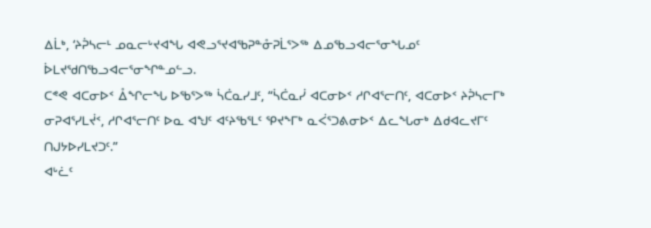ᐃᒫᒃ, ‘ᔨᕉᓴᓕᒻ ᓄᓇᓕᒡᔪᐊᖓ ᐊᕙᓗᕐᔪᐊᖃᕈᓐᓁᕈᒫᕐᐳᖅ ᐃᓄᖃᓗᐊᓕᕐᓂᖓᓄᑦ ᐆᒪᔪᖁᑎᖃᓗᐊᓕᕐᓂᖏᓐᓄᓪᓗ.
ᑕᕝᕙ ᐊᑕᓂᐅᑉ ᐂᖏᓕᖓ ᐅᖃᕐᐳᖅ ᓵᑖᓇᓯᒧᑦ, “ᓵᑖᓇᓰ ᐊᑕᓂᐅᑉ ᓱᒋᐊᕐᓕᑎᑦ, ᐊᑕᓂᐅᑉ ᔨᕉᓴᓕᒥᒃ ᓂᕈᐊᕐᓯᒪᔫᑉ, ᓱᒋᐊᕐᓕᑎᑦ ᐅᓇ ᐊᖑᑦ ᐊᑦᔨᖃᕐᒪᑦ ᕿᔪᖕᒥᒃ ᓇᐹᕐᑐᕕᓂᐅᑉ ᐃᓚᖓᓂᒃ ᐃᑯᐊᓚᔪᒥᑦ ᑎᒍᔭᐅᓯᒪᔪᑐᑦ.”
ᐊᒡᓛᑦ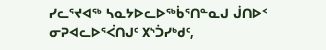ᓯᓚᕐᔪᐊᖅ ᓴᓇᔭᐅᓚᐅᖅᑳᕐᑎᓐᓇᒍ ᒎᑎᐅᑉ ᓂᕈᐊᓚᐅᕐᐹᑎᒍᑦ ᙭ᔅᑑᓯᒃᑯᑦ,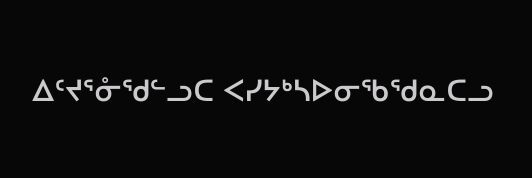ᐃᑦᔪᕐᓁᖁᓪᓗᑕ ᐸᓯᔭᒃᓴᐅᓂᖃᖁᓇᑕᓗ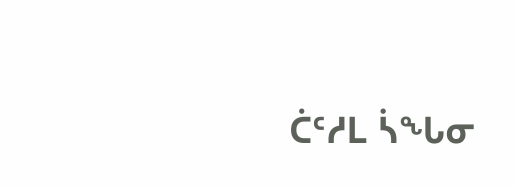ᑖᑦᓱᒪ ᓵᖓᓂ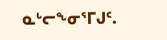ᓇᒡᓕᖕᓂᕐᒥᒍᑦ.